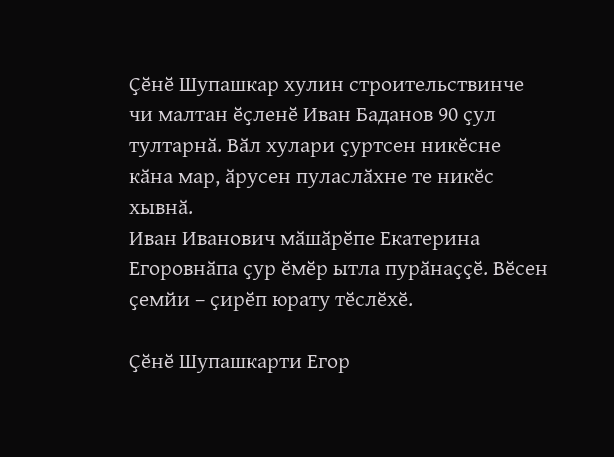Ҫӗнӗ Шупашкар хулин строительствинче чи малтан ӗҫленӗ Иван Баданов 90 ҫул тултарнӑ. Вӑл хулари ҫуртсен никӗсне кӑна мар, ӑрусен пуласлӑхне те никӗс хывнӑ.
Иван Иванович мӑшӑрӗпе Екатерина Егоровнӑпа ҫур ӗмӗр ытла пурӑнаҫҫӗ. Вӗсен ҫемйи – ҫирӗп юрату тӗслӗхӗ.

Ҫӗнӗ Шупашкарти Егор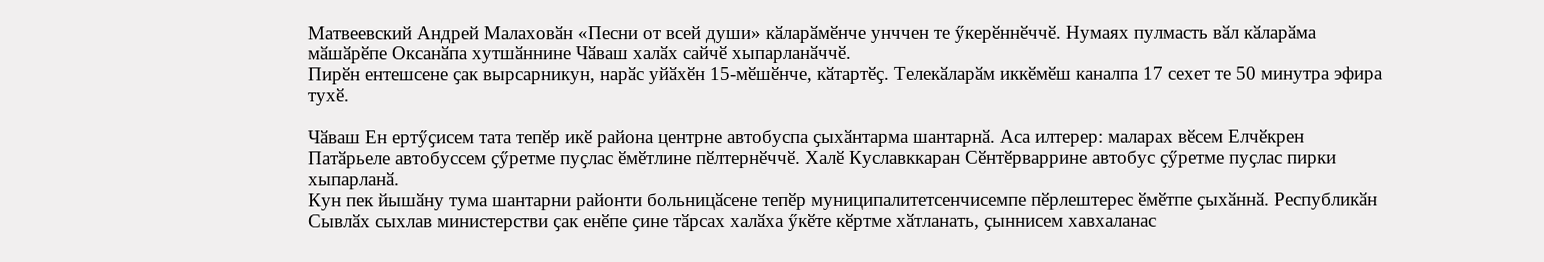Матвеевский Андрей Малаховӑн «Песни от всей души» кӑларӑмӗнче унччен те ӳкерӗннӗччӗ. Нумаях пулмасть вӑл кӑларӑма мӑшӑрӗпе Оксанӑпа хутшӑннине Чӑваш халӑх сайчӗ хыпарланӑччӗ.
Пирӗн ентешсене ҫак вырсарникун, нарӑс уйӑхӗн 15-мӗшӗнче, кӑтартӗҫ. Телекӑларӑм иккӗмӗш каналпа 17 сехет те 50 минутра эфира тухӗ.

Чӑваш Ен ертӳҫисем тата тепӗр икӗ района центрне автобуспа ҫыхӑнтарма шантарнӑ. Аса илтерер: маларах вӗсем Елчӗкрен Патӑрьеле автобуссем ҫӳретме пуҫлас ӗмӗтлине пӗлтернӗччӗ. Халӗ Куславккаран Сӗнтӗрваррине автобус ҫӳретме пуҫлас пирки хыпарланӑ.
Кун пек йышӑну тума шантарни районти больницӑсене тепӗр муниципалитетсенчисемпе пӗрлештерес ӗмӗтпе ҫыхӑннӑ. Республикӑн Сывлӑх сыхлав министерстви ҫак енӗпе ҫине тӑрсах халӑха ӳкӗте кӗртме хӑтланать, ҫыннисем хавхаланас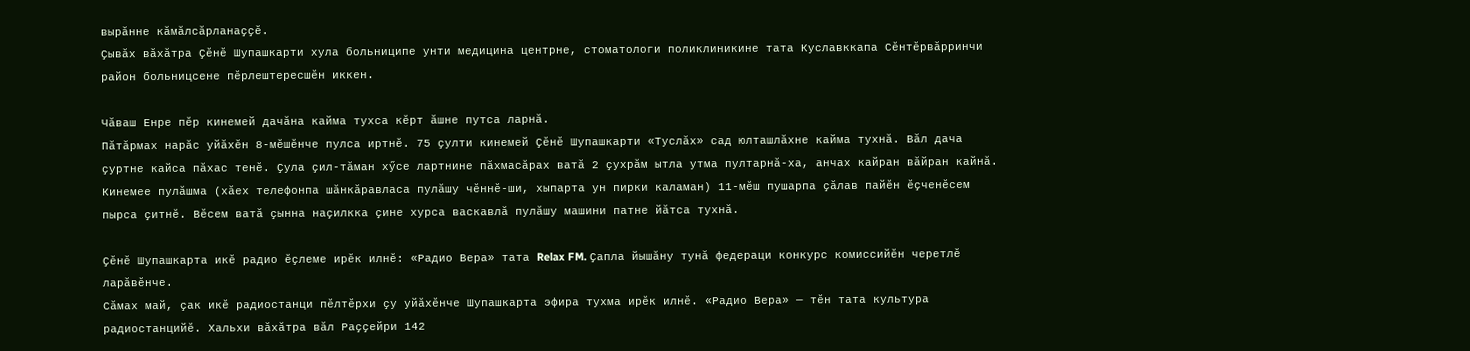вырӑнне кӑмӑлсӑрланаҫҫӗ.
Ҫывӑх вӑхӑтра Ҫӗнӗ Шупашкарти хула больниципе унти медицина центрне, стоматологи поликлиникине тата Куславккапа Сӗнтӗрвӑрринчи район больницсене пӗрлештересшӗн иккен.

Чӑваш Енре пӗр кинемей дачӑна кайма тухса кӗрт ӑшне путса ларнӑ.
Пӑтӑрмах нарӑс уйӑхӗн 8-мӗшӗнче пулса иртнӗ. 75 ҫулти кинемей Ҫӗнӗ Шупашкарти «Туслӑх» сад юлташлӑхне кайма тухнӑ. Вӑл дача ҫуртне кайса пӑхас тенӗ. Ҫула ҫил-тӑман хӳсе лартнине пӑхмасӑрах ватӑ 2 ҫухрӑм ытла утма пултарнӑ-ха, анчах кайран вӑйран кайнӑ.
Кинемее пулӑшма (хӑех телефонпа шӑнкӑравласа пулӑшу чӗннӗ-ши, хыпарта ун пирки каламан) 11-мӗш пушарпа ҫӑлав пайӗн ӗҫченӗсем пырса ҫитнӗ. Вӗсем ватӑ ҫынна наҫилкка ҫине хурса васкавлӑ пулӑшу машини патне йӑтса тухнӑ.

Ҫӗнӗ Шупашкарта икӗ радио ӗҫлеме ирӗк илнӗ: «Радио Вера» тата Relax FM. Ҫапла йышӑну тунӑ федераци конкурс комиссийӗн черетлӗ ларӑвӗнче.
Сӑмах май, ҫак икӗ радиостанци пӗлтӗрхи ҫу уйӑхӗнче Шупашкарта эфира тухма ирӗк илнӗ. «Радио Вера» — тӗн тата культура радиостанцийӗ. Хальхи вӑхӑтра вӑл Раҫҫейри 142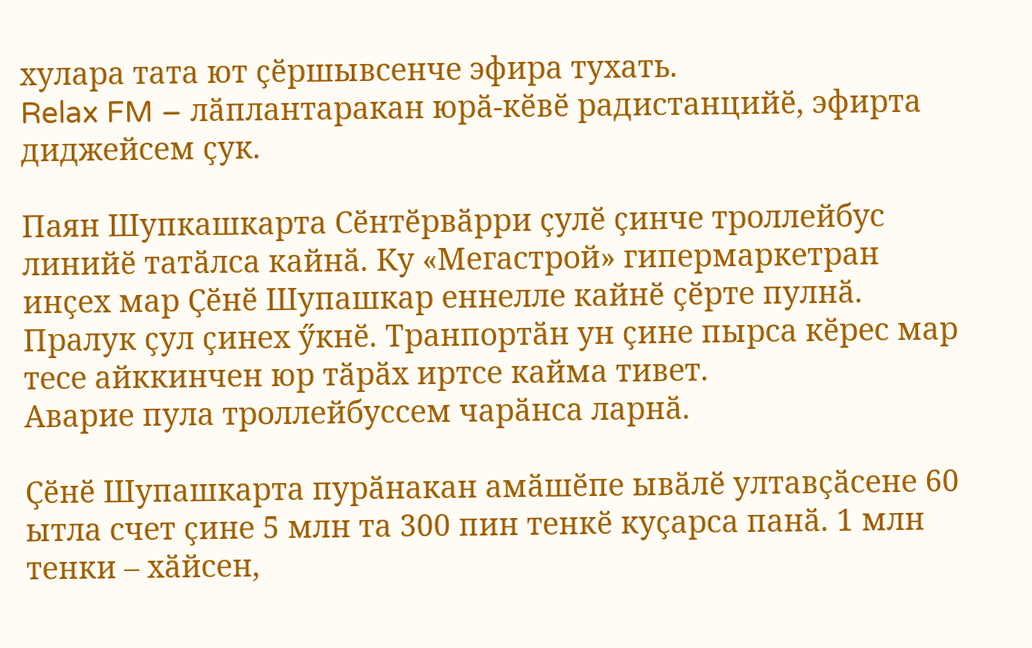хулара тата ют ҫӗршывсенче эфира тухать.
Relax FM – лӑплантаракан юрӑ-кӗвӗ радистанцийӗ, эфирта диджейсем ҫук.

Паян Шупкашкарта Сӗнтӗрвӑрри ҫулӗ ҫинче троллейбус линийӗ татӑлса кайнӑ. Ку «Мегастрой» гипермаркетран инҫех мар Ҫӗнӗ Шупашкар еннелле кайнӗ ҫӗрте пулнӑ.
Пралук ҫул ҫинех ӳкнӗ. Транпортӑн ун ҫине пырса кӗрес мар тесе айккинчен юр тӑрӑх иртсе кайма тивет.
Аварие пула троллейбуссем чарӑнса ларнӑ.

Ҫӗнӗ Шупашкарта пурӑнакан амӑшӗпе ывӑлӗ ултавҫӑсене 60 ытла счет ҫине 5 млн та 300 пин тенкӗ куҫарса панӑ. 1 млн тенки – хӑйсен,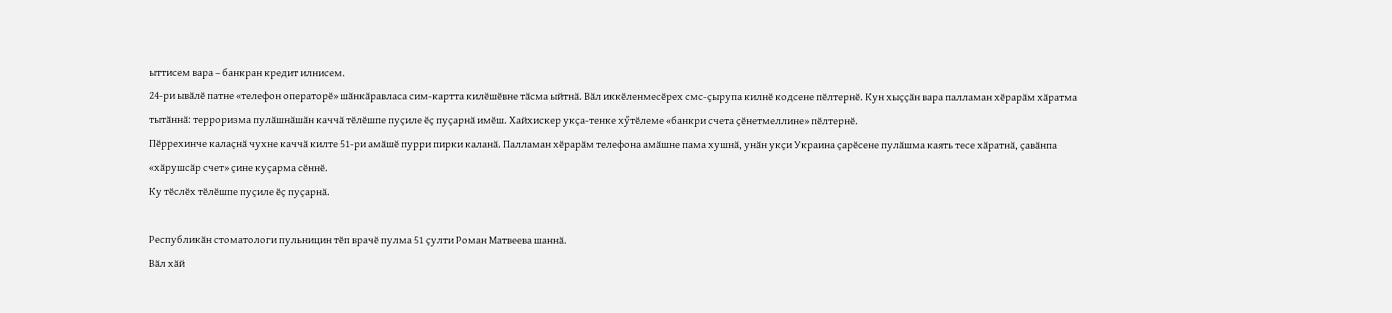ыттисем вара – банкран кредит илнисем.
24-ри ывӑлӗ патне «телефон операторӗ» шӑнкӑравласа сим-картта килӗшӗвне тӑсма ыйтнӑ. Вӑл иккӗленмесӗрех смс-ҫырупа килнӗ кодсене пӗлтернӗ. Кун хыҫҫӑн вара палламан хӗрарӑм хӑратма тытӑннӑ: терроризма пулӑшнӑшӑн каччӑ тӗлӗшпе пуҫиле ӗҫ пуҫарнӑ имӗш. Хайхискер укҫа-тенке хӳтӗлеме «банкри счета ҫӗнетмеллине» пӗлтернӗ.
Пӗррехинче калаҫнӑ чухне каччӑ килте 51-ри амӑшӗ пурри пирки каланӑ. Палламан хӗрарӑм телефона амӑшне пама хушнӑ, унӑн укҫи Украина ҫарӗсене пулӑшма каять тесе хӑратнӑ, ҫавӑнпа «хӑрушсӑр счет» ҫине куҫарма сӗннӗ.
Ку тӗслӗх тӗлӗшпе пуҫиле ӗҫ пуҫарнӑ.

Республикӑн стоматологи пульницин тӗп врачӗ пулма 51 ҫулти Роман Матвеева шаннӑ.
Вӑл хӑй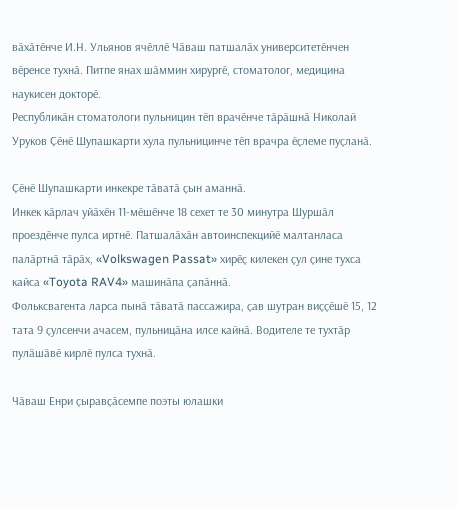вӑхӑтӗнче И.Н. Ульянов ячӗллӗ Чӑваш патшалӑх университетӗнчен вӗренсе тухнӑ. Питпе янах шӑммин хирургӗ, стоматолог, медицина наукисен докторӗ.
Республикӑн стоматологи пульницин тӗп врачӗнче тӑрӑшнӑ Николай Уруков Ҫӗнӗ Шупашкарти хула пульницинче тӗп врачра ӗҫлеме пуҫланӑ.

Ҫӗнӗ Шупашкарти инкекре тӑватӑ ҫын аманнӑ.
Инкек кӑрлач уйӑхӗн 11-мӗшӗнче 18 сехет те 30 минутра Шуршӑл проездӗнче пулса иртнӗ. Патшалӑхӑн автоинспекцийӗ малтанласа палӑртнӑ тӑрӑх, «Volkswagen Passat» хирӗҫ килекен ҫул ҫине тухса кайса «Toyota RAV4» машинӑпа ҫапӑннӑ.
Фольксвагента ларса пынӑ тӑватӑ пассажира, ҫав шутран виҫҫӗшӗ 15, 12 тата 9 ҫулсенчи ачасем, пульницӑна илсе кайнӑ. Водителе те тухтӑр пулӑшӑвӗ кирлӗ пулса тухнӑ.

Чӑваш Енри ҫыравҫӑсемпе поэты юлашки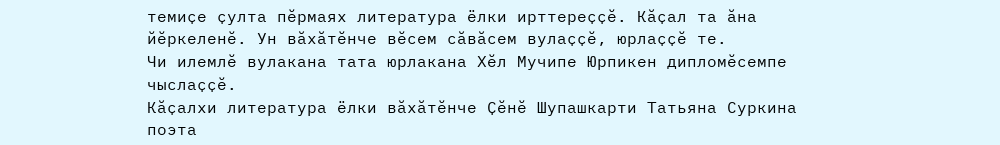темиҫе ҫулта пӗрмаях литература ёлки ирттереҫҫӗ. Кӑҫал та ӑна йӗркеленӗ. Ун вӑхӑтӗнче вӗсем сӑвӑсем вулаҫҫӗ, юрлаҫҫӗ те.
Чи илемлӗ вулакана тата юрлакана Хӗл Мучипе Юрпикен дипломӗсемпе чыслаҫҫӗ.
Кӑҫалхи литература ёлки вӑхӑтӗнче Ҫӗнӗ Шупашкарти Татьяна Суркина поэта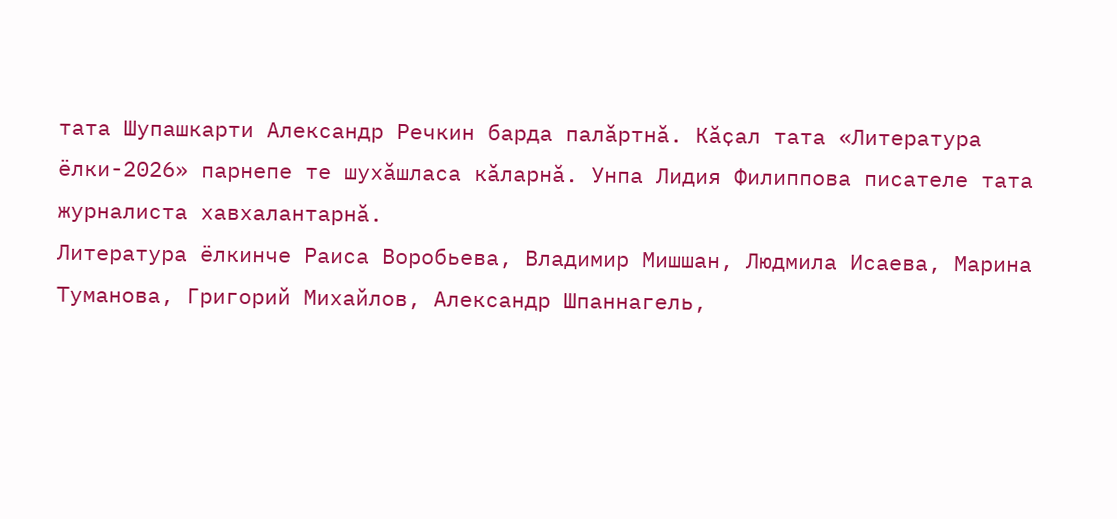тата Шупашкарти Александр Речкин барда палӑртнӑ. Кӑҫал тата «Литература ёлки-2026» парнепе те шухӑшласа кӑларнӑ. Унпа Лидия Филиппова писателе тата журналиста хавхалантарнӑ.
Литература ёлкинче Раиса Воробьева, Владимир Мишшан, Людмила Исаева, Марина Туманова, Григорий Михайлов, Александр Шпаннагель,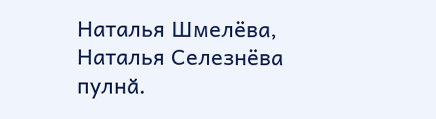Наталья Шмелёва, Наталья Селезнёва пулнӑ.